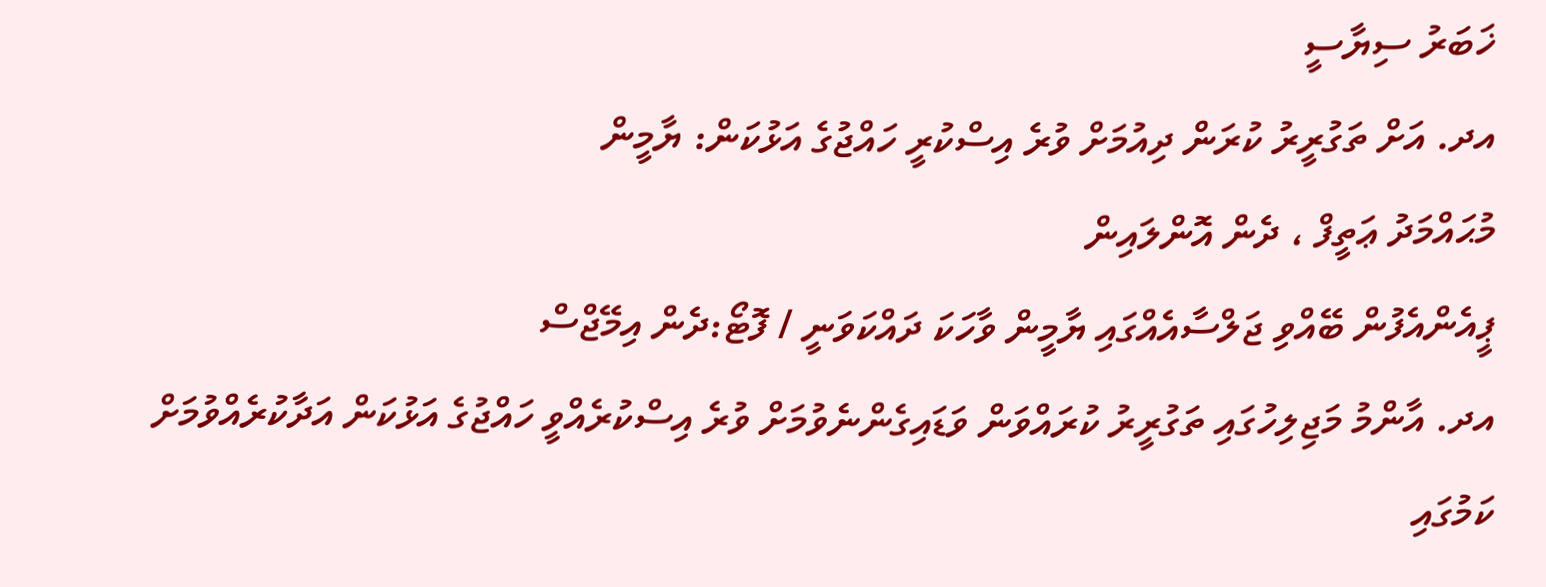ޚަބަރު ސިޔާސީ
އދ. އަށް ތަގުރީރު ކުރަން ދިއުމަށް ވުރެ އިސްކުރީ ހައްޖުގެ އަޅުކަން: ޔާމީން
މުޙައްމަދު ޢަތީފް ، ދެން އޮންލައިން
ޕީއެންއެފުން ބޭއްވި ޖަލްސާއެއްގައި ޔާމީން ވާހަކަ ދައްކަވަނީ / ފޮޓޯ:ދެން އިމޭޖްސް
އދ. އާންމު މަޖިލިހުގައި ތަގުރީރު ކުރައްވަން ވަޑައިގެންނެވުމަށް ވުރެ އިސްކުރެއްވީ ހައްޖުގެ އަޅުކަން އަދާކުރެއްވުމަށް ކަމުގައި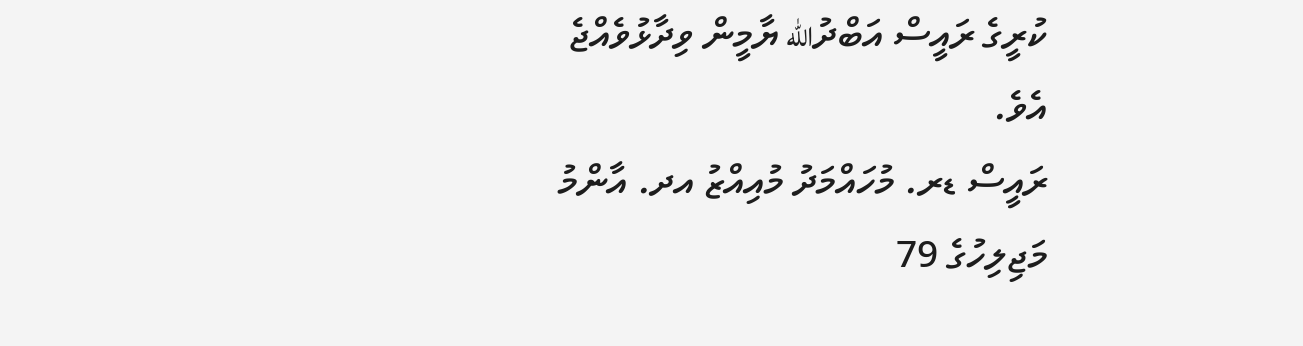ކުރީގެ ރައީސް އަބްދުالله ޔާމީން ވިދާޅުވެއްޖެ އެވެ.
ރައީސް ޑރ. މުހައްމަދު މުއިއްޒު އދ. އާންމު މަޖިލިހުގެ 79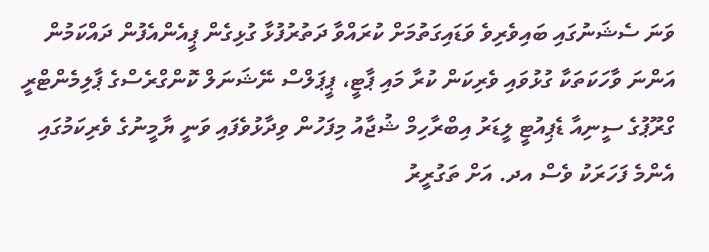ވަނަ ސެޝަނުގައި ބައިވެރިވެ ވަޑައިގަތުމަށް ކުރައްވާ ދަތުރުފުޅާ ގުޅިގެން ޕީއެންއެފުން ދައްކަމުން އަންނަ ވާހަކަތަކާ ގުޅުވައި ވެރިކަން ކުރާ މައި ޕާޓީ، ޕީޕަލްސް ނޭޝަނަލް ކޮންގްރެސްގެ ޕާލިމެންޓްރީ ގްރޫޕުގެ ސީނިއާ ޑެޕިއުޓީ ލީޑަރު އިބްރާހިމް ޝުޖާއު މިފަހުން ވިދާޅުވެފައި ވަނީ ޔާމީނުގެ ވެރިކަމުގައި އެންމެ ފަހަރަކު ވެސް އދ. އަށް ތަގުރީރު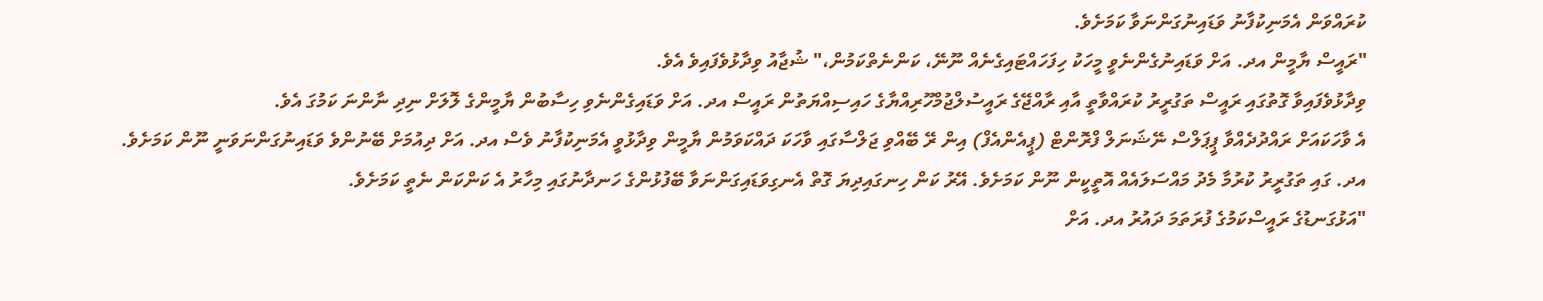ކުރައްވަން އެމަނިކުފާނު ވަޑައިނުގަންނަވާ ކަމަށެވެ.
"ރައީސް ޔާމީން އދ. އަށް ވަޑައިނުގެންނެވީ މީހަކު ހިފަހައްޓައިގެނެއް ނޫނޭ، ކަންނެތްކަމުން،" ޝުޖާއު ވިދާޅުވެފައިވެ އެވެ.
ވިދާޅުވެފައިވާ ގޮތުގައި ރައީސް ތަގުރީރު ކުރައްވާތީ އާއި ރާއްޖޭގެ ރައީސުލްޖުމްހޫރިއްޔާގެ ހައިސިއްޔަތުން ރައީސް އދ. އަށް ވަޑައިގެންނެވި ހިސާބުން ޔާމީންގެ ލޮލަށް ނިދި ނާންނަ ކަމުގަ އެވެ.
އެ ވާހަކައަށް ރައްދުދެއްވާ ޕީޕަލްސް ނޭޝަނަލް ފްރޮންޓް (ޕީއެންއެފް) އިން ރޭ ބޭއްވި ޖަލްސާގައި ވާހަކަ ދައްކަވަމުން ޔާމީން ވިދާޅުވީ އެމަނިކުފާނު ވެސް އދ. އަށް ދިއުމަށް ބޭނުންވެ ވަޑައިނުގަންނަވަނީ ނޫން ކަމަށެވެ. އދ. ގައި ތަގުރީރު ކުރުމާ މެދު މައްސަލައެއް އޮތީކީން ނޫން ކަމަށެވެ. އޭރު ކަން ހިނގައިދިޔަ ގޮތް އެނގިވަޑައިގަންނަވާ ބޭފުޅުންގެ ހަނދާނުގައި މިހާރު އެ ކަންކަން ނެތީ ކަމަށެވެ.
"އަޅުގަނޑުގެ ރައީސްކަމުގެ ފުރަތަމަ ދައުރު އދ. އަށް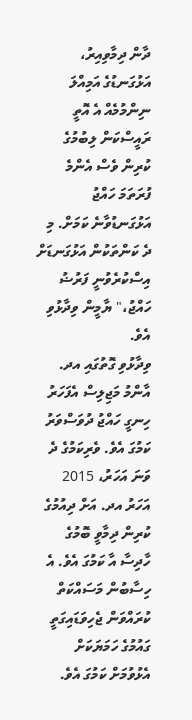ދާން ދިމާވިއިރު، އަޅުގަނޑުގެ އަމިއްލަ ނިންމުމެއް އެ އޮތީ ރައީސްކަން ލިބުމުގެ ކުރިން ވެސް އެންމެ ފުރަތަމަ ހައްޖު އަޅުގަނޑުވާނެ ކަމަށް. މި ދެ ކަންތަކުން އަޅުގަނޑަށް އިސްކުރެވުނީ ފަރުޟު ހައްޖު،" ޔާމީން ވިދާޅުވި އެވެ.
ވިދާޅުވި ގޮތުގައި އދ. އާންމު މަޖިލިސް އެފަހަރު ހިނގީ ހައްޖު ދުވަސްވަރު ކަމުގަ އެވެ. ވެރިކަމުގެ ދެ ވަނަ އަހަރު، 2015 އަހަރު އދ. އަށް ދިއުމުގެ ކުރިން ދިމާވީ ބޮމުގެ ހާދިސާ އާ ކަމުގަ އެވެ. އެ ހިސާބުން މަސައްކަތް ކުރައްވަން ޖެހިވަޑައިގަތީ ގައުމުގެ ހަމަޔަކަށް އެޅުވުމަށް ކަމުގަ އެވެ.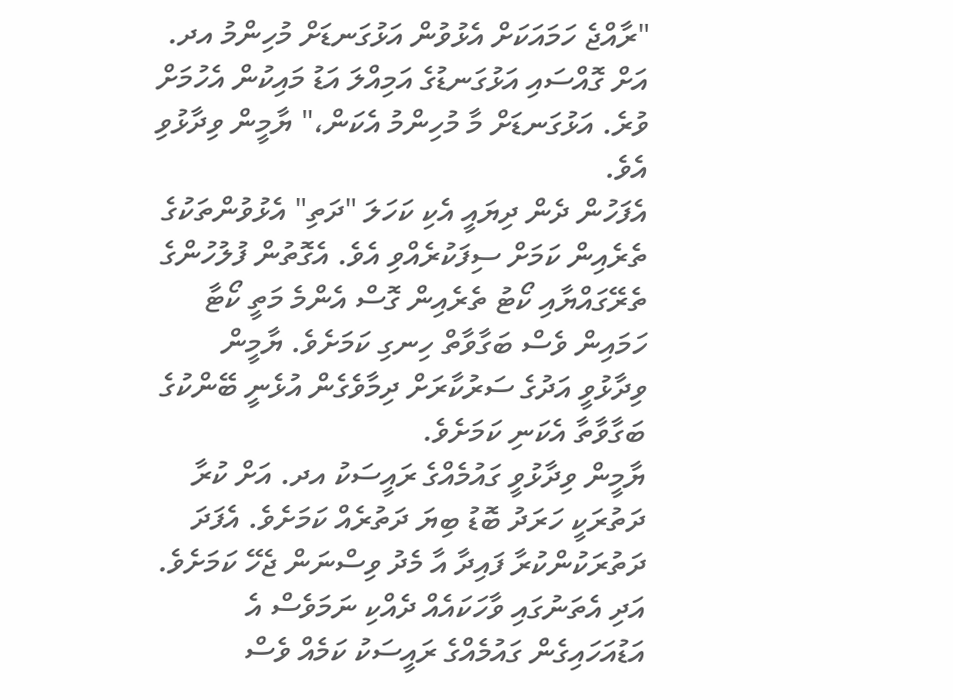"ރާއްޖެ ހަމައަކަށް އެޅުވުން އަޅުގަނޑަށް މުހިންމު އދ. އަށް ގޮއްސައި އަޅުގަނޑުގެ އަމިއްލަ އަޑު މައިކުން އެހުމަށް ވުރެ. އަޅުގަނޑަށް މާ މުހިންމު އެކަން،" ޔާމީން ވިދާޅުވި އެވެ.
އެފަހުން ދެން ދިޔައީ އެކި ކަހަލަ "ދަތި" އެޅުވުންތަކުގެ ތެރެއިން ކަމަށް ސިފަކުރެއްވި އެވެ. އެގޮތުން ފުލުހުންގެ ތެރޭގައްޔާއި ކޯޓު ތެރެއިން ގޮސް އެންމެ މަތީ ކޯޓާ ހަމައިން ވެސް ބަގާވާތް ހިނގި ކަމަށެވެ. ޔާމީން ވިދާޅުވީ އަދުގެ ސަރުކާރަށް ދިމާވެގެން އުޅެނީ ބޭންކުގެ ބަގާވާތާ އެކަނި ކަމަށެވެ.
ޔާމީން ވިދާޅުވީ ގައުމެއްގެ ރައީސަކު އދ. އަށް ކުރާ ދަތުރަކީ ހަރަދު ބޮޑު ބިޔަ ދަތުރެއް ކަމަށެވެ. އެފަދަ ދަތުރަކުންކުރާ ފައިދާ އާ މެދު ވިސްނަން ޖެހޭ ކަމަށެވެ. އަދި އެތަނުގައި ވާހަކައެއް ދެއްކި ނަމަވެސް އެ އަޑުއަހައިގެން ގައުމެއްގެ ރައީސަކު ކަމެއް ވެސް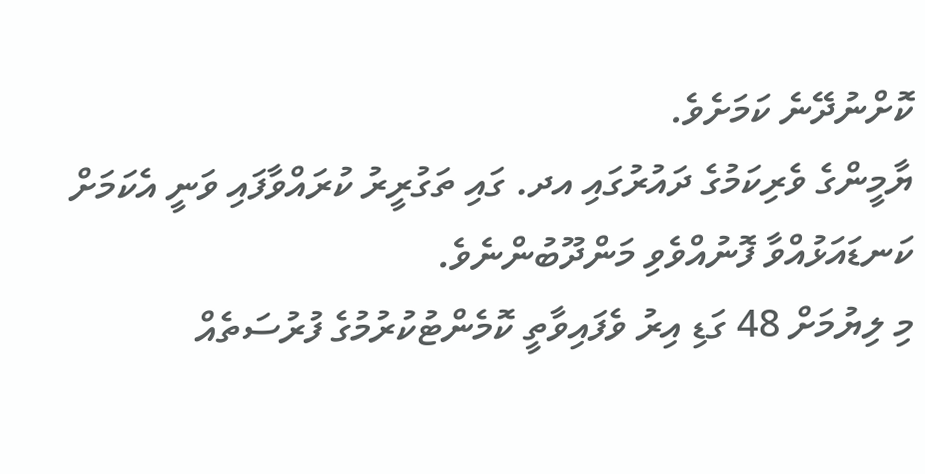ކޮށްނުދޭނެ ކަމަށެވެ.
ޔާމީންގެ ވެރިކަމުގެ ދައުރުގައި އދ. ގައި ތަގުރީރު ކުރައްވާފައި ވަނީ އެކަމަށް ކަނޑައަޅުއްވާ ފޮނުއްވެވި މަންދޫބުންނެވެ.
މި ލިޔުމަށް 48 ގަޑި އިރު ވެފައިވާތީ ކޮމެންޓުކުރުމުގެ ފުރުސަތެއް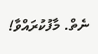ނެތް. މާފުކުރައްވާ!